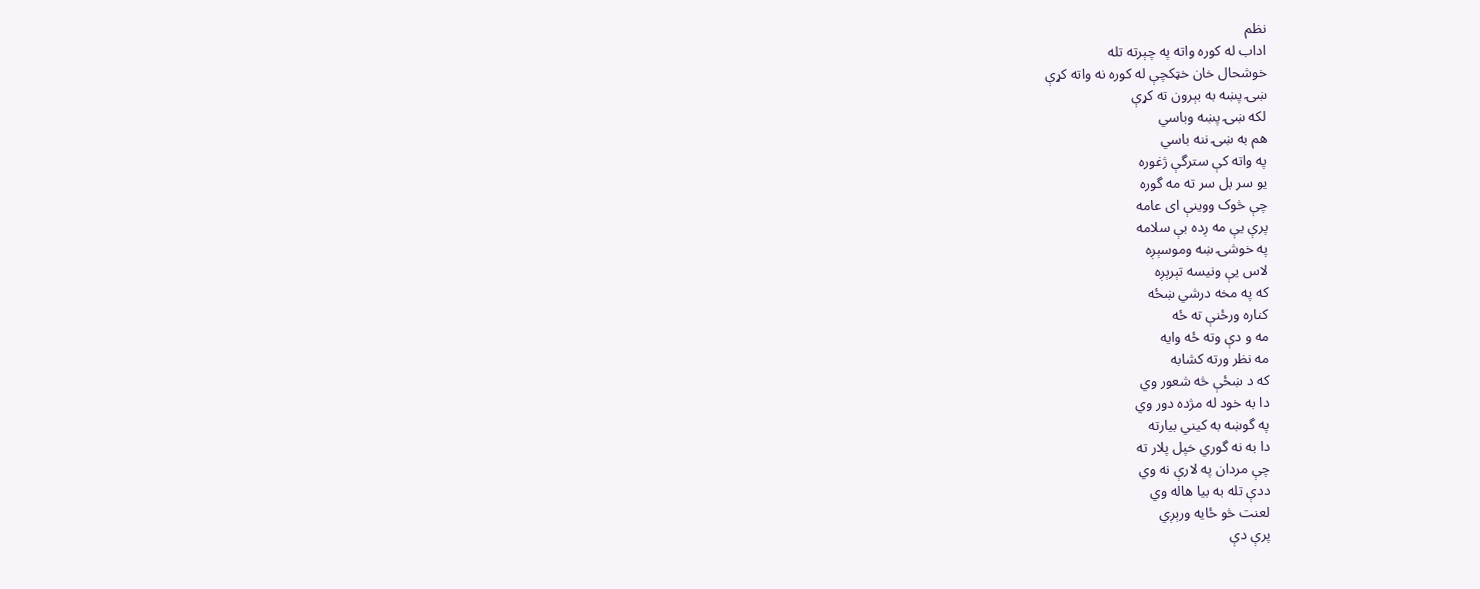نظم
اداب له کوره واته په چېرته تله
خوشحال خان خټکچې له کوره نه واته کړې
ښۍ پښه به بېرون ته کړې
لکه ښۍ پښه وباسي
هم به ښۍ ننه باسي
په واته کې سترگې ژغوره
يو سر بل سر ته مه گوره
چې څوک ووينې ای عامه
پرې يې مه ږده بې سلامه
په خوشۍ ښه وموسېږه
لاس يې ونيسه تېرېږه
که په مخه درشي ښځه
کناره ورځنې ته ځه
مه و دې وته ځه وايه
مه نظر ورته کشابه
که د ښځې څه شعور وي
دا به خود له مژده دور وي
په گوښه به کيني بيارته
دا به نه گوري خپل پلار ته
چې مردان په لارې نه وي
ددې تله به بيا هاله وي
لعنت څو ځايه ورېږي
پرې دې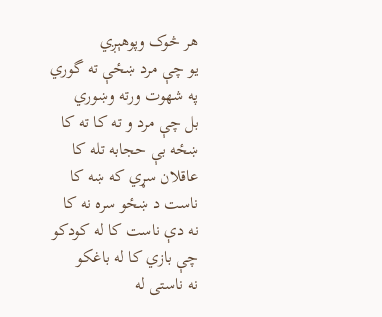هر څوک وپوهېږي
يو چې مرد ښځې ته گوري
په شهوت ورته وښوري
بل چې مرد و ته کا ته کا
ښځه بې حجابه تله کا
عاقلان سړي که ښه کا
ناست د ښځو سره نه کا
نه دې ناست کا له کودکو
چې بازي کا له باغکو
نه ناستی له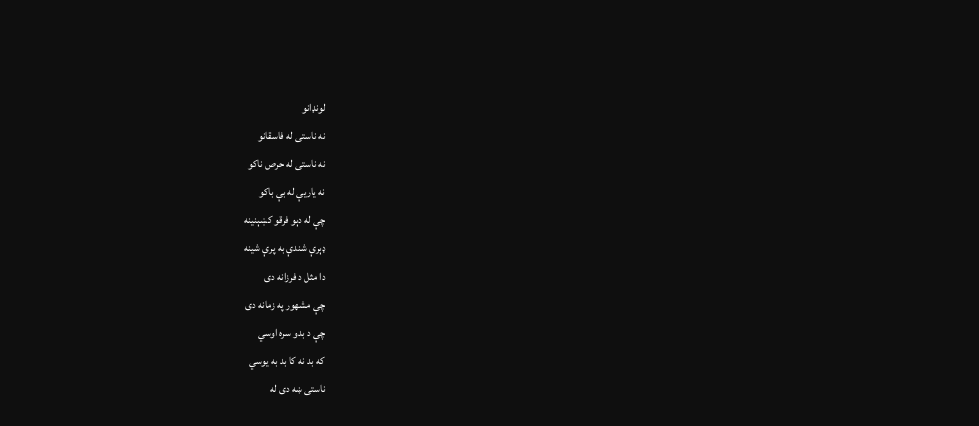لونډانو
نه ناستی له فاسقانو
نه ناستی له حرص ناکو
نه ياريې له بې باکو
چې له دېو فرقو کښېنينه
ډېرې شندې به پرې شينه
دا مثل د فرزانه دی
چې مشهور په زمانه دی
چې د بدو سره اوسي
که بد نه کا بد به يوسي
ناستی ښه دی له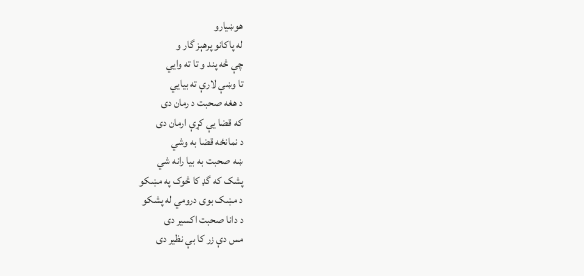هوښيارو
له پاکانو پرهېز گار و
چې څه پند و تا ته وايي
تا وښې لارې ته بيايي
د هغه صحبت د رمان دی
که قضا يې کړې ارمان دی
د نمانځه قضا به وشي
ښه صحبت به بيا رانه شي
پشک که گډ کا څوک په مښکو
د مښک بوی درومي له پشکو
د دانا صحبت اکسير دی
مس دې زر کا بې نظير دی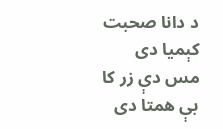د دانا صحبت کېميا دی
مس دې زر کا بې همتا دی